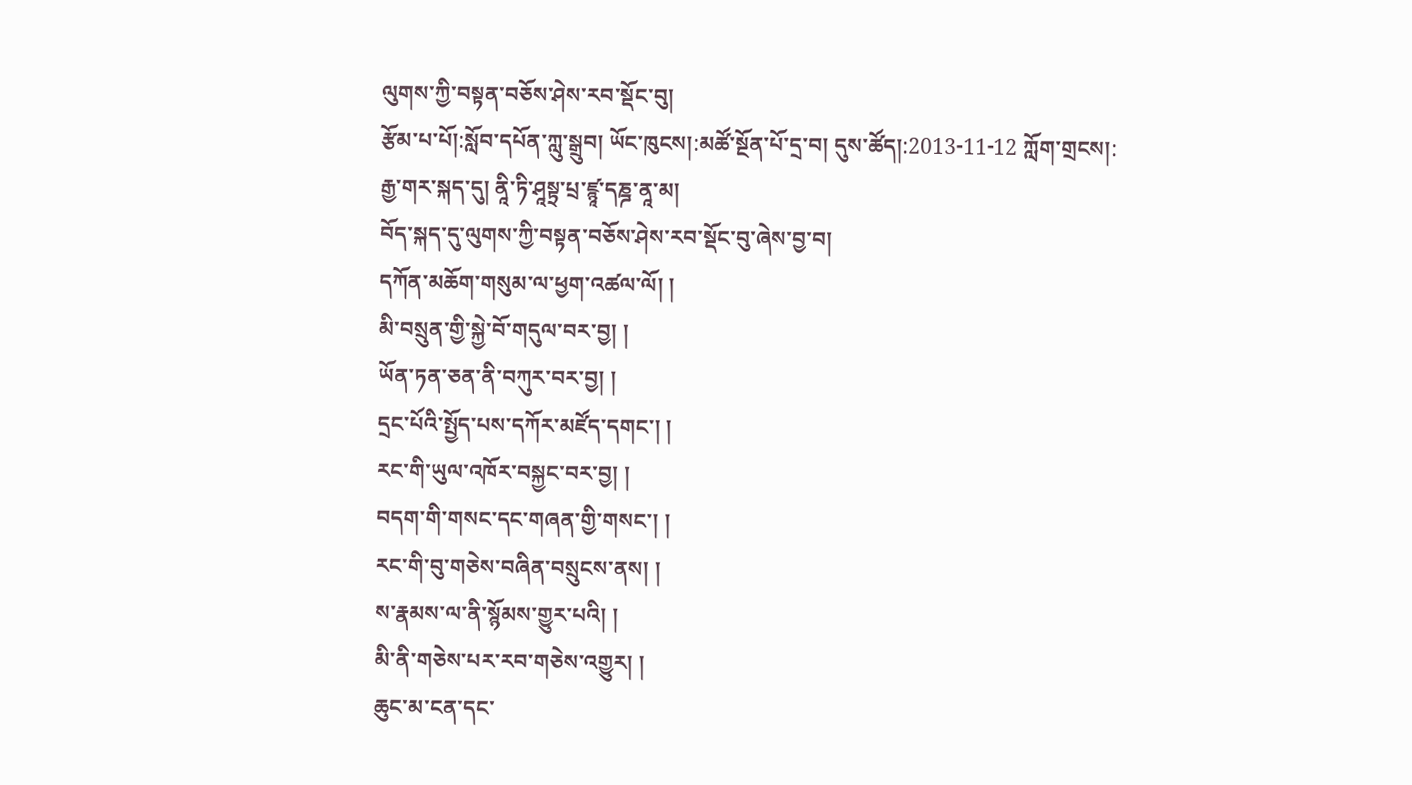ལུགས་ཀྱི་བསྟན་བཅོས་ཤེས་རབ་སྡོང་བུ།
རྩོམ་པ་པོ།:སློབ་དཔོན་ཀླུ་སྒྲུབ། ཡོང་ཁུངས།:མཚོ་སྔོན་པོ་དྲ་བ། དུས་ཚོད།:2013-11-12 ཀློག་གྲངས།:
རྒྱ་གར་སྐད་དུ། ནཱི་ཏི་ཤཱསྟྲ་པྲ་ཛྙཱ་དཎྜ་ནཱ་མ།
བོད་སྐད་དུ་ལུགས་ཀྱི་བསྟན་བཅོས་ཤེས་རབ་སྡོང་བུ་ཞེས་བྱ་བ།
དཀོན་མཆོག་གསུམ་ལ་ཕྱག་འཚལ་ལོ། །
མི་བསྲུན་གྱི་སྐྱེ་བོ་གདུལ་བར་བྱ། །
ཡོན་ཏན་ཅན་ནི་བཀུར་བར་བྱ། །
དྲང་པོའི་སྤྱོད་པས་དཀོར་མཛོད་དགང་། །
རང་གི་ཡུལ་འཁོར་བསྐྱང་བར་བྱ། །
བདག་གི་གསང་དང་གཞན་གྱི་གསང་། །
རང་གི་བུ་གཅེས་བཞིན་བསྲུངས་ནས། །
ས་རྣམས་ལ་ནི་སྙོམས་གྱུར་པའི། །
མི་ནི་གཅེས་པར་རབ་གཅེས་འགྱུར། །
ཆུང་མ་ངན་དང་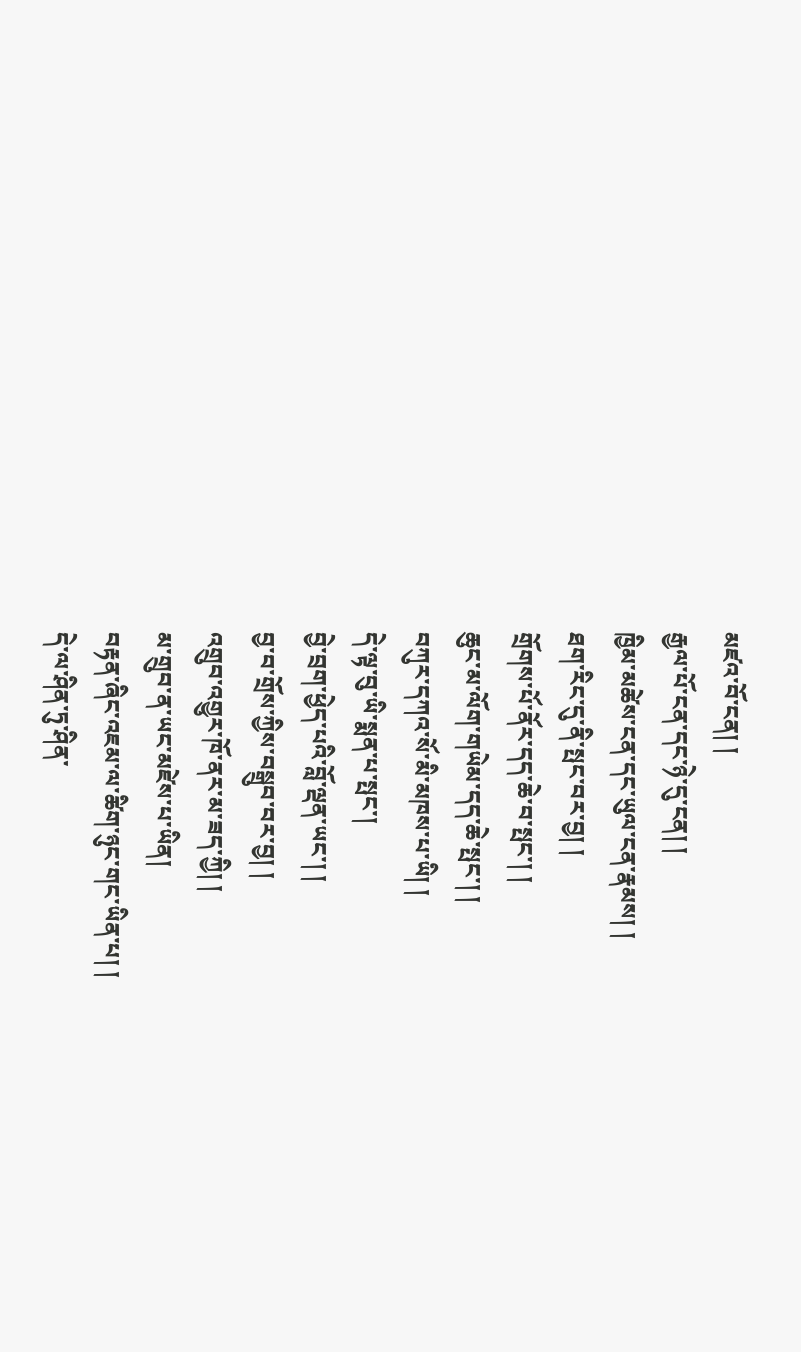མཛའ་བོ་ངན། །
རྒྱལ་པོ་ངན་དང་ཉེ་དུ་ངན། །
ཁྱིམ་མཚེས་ངན་དང་ཡུལ་ངན་རྣམས། །
ཐག་རིང་དུ་ནི་སྤང་བར་བྱ། །
གྲོགས་པོ་ནོར་དད་ཆེ་བ་སྤང་། །
ཆུང་མ་ལོག་གཡེམ་དད་ཆེ་སྤང་། །
བཀུར་དཀའ་སོ་མི་མཁས་པ་ཡི། །
དེ་ལྟ་བུ་ཡི་སྨན་པ་སྤང་།
བྱེ་བྲག་ཕྱེད་པའི་བློ་ལྡན་ཡང་། །
བྱ་བ་གྲོས་ཀྱིས་བསྒྲུབ་བར་བྱ། །
འགྲུབ་འགྱུར་ཁོ་ནར་མ་ཟད་ཀྱི། །
མ་གྲུབ་ན་ཡང་མཛེས་པ་ཡིན།
བརྟན་ཞིང་འཇམ་ལ་ཚིག་ཉུང་གང་ཡིན་པ། །
དེ་ལ་ཤིན་ཏུ་ཤིན་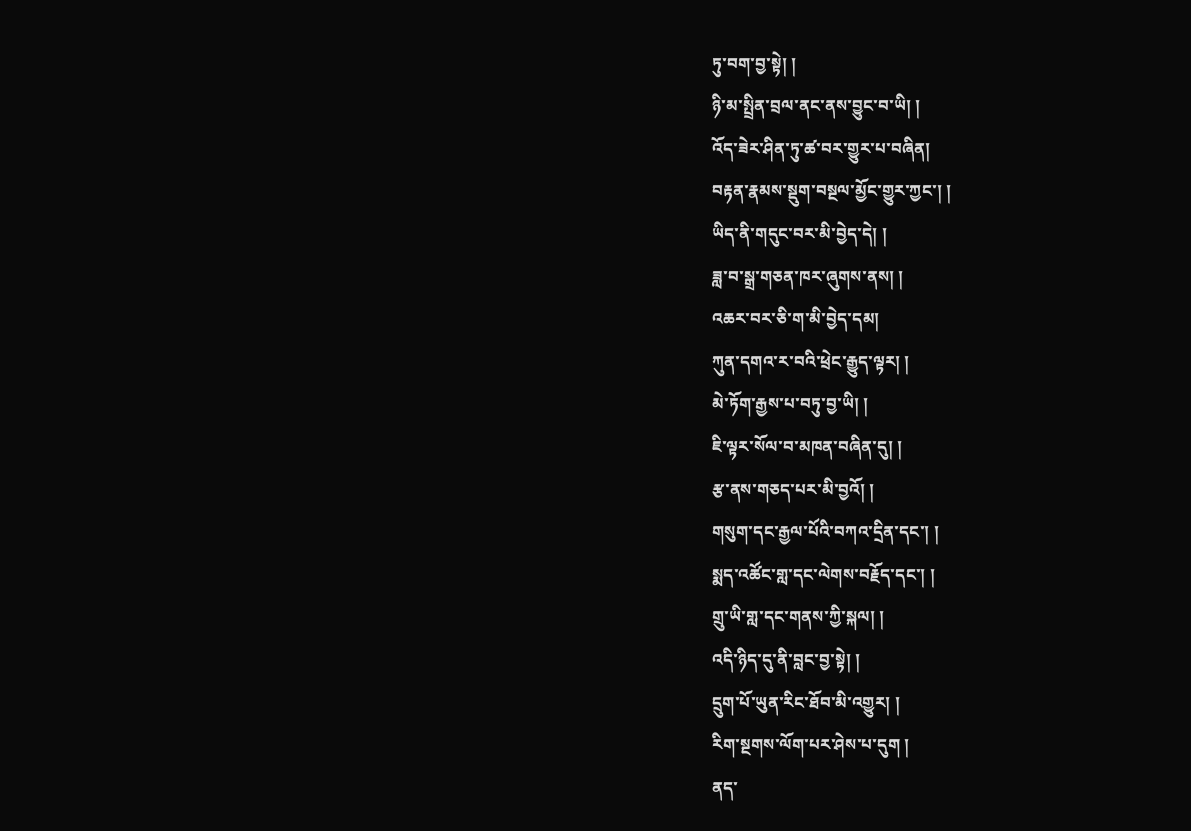ཏུ་བག་བྱ་སྟེ། །
ཉི་མ་སྤྲིན་བྲལ་ནང་ནས་བྱུང་བ་ཡི། །
འོད་ཟེར་ཤིན་ཏུ་ཚ་བར་གྱུར་པ་བཞིན།
བརྟན་རྣམས་སྡུག་བསྔལ་མྱོང་གྱུར་ཀྱང་། །
ཡིད་ནི་གདུང་བར་མི་བྱེད་དེ། །
ཟླ་བ་སྒྲ་གཅན་ཁར་ཞུགས་ནས། །
འཆར་བར་ཅི་ག་མི་བྱེད་དམ།
ཀུན་དགའ་ར་བའི་ཕྲེང་རྒྱུད་ལྟར། །
མེ་ཏོག་རྒྱས་པ་བཏུ་བྱ་ཡི། །
ཇི་ལྟར་སོལ་བ་མཁན་བཞིན་དུ། །
རྩ་ནས་གཅད་པར་མི་བྱའོ། །
གསུག་དང་རྒྱལ་པོའི་བཀའ་དྲིན་དང་། །
སྨད་འཚོང་གླ་དང་ལེགས་བརྗོད་དང་། །
གྲུ་ཡི་གླ་དང་གནས་ཀྱི་སྐལ། །
འདི་ཉིད་དུ་ནི་བླང་བྱ་སྟེ། །
དྲུག་པོ་ཡུན་རིང་ཐོབ་མི་འགྱུར། །
རིག་སྔགས་ལོག་པར་ཤེས་པ་དུག །
ནད་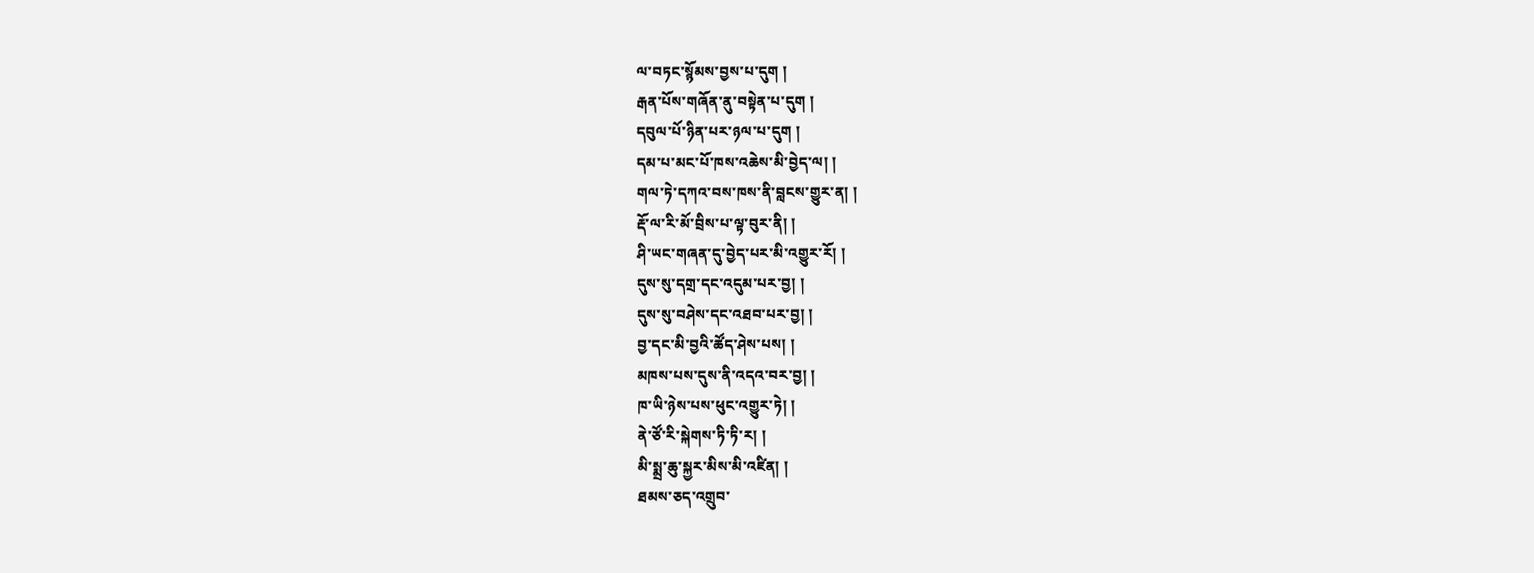ལ་བཏང་སྙོམས་བྱས་པ་དུག །
རྒན་པོས་གཞོན་ནུ་བསྟེན་པ་དུག །
དབུལ་པོ་ཉིན་པར་ཉལ་པ་དུག །
དམ་པ་མང་པོ་ཁས་འཆེས་མི་བྱེད་ལ། །
གལ་ཏེ་དཀའ་བས་ཁས་ནི་བླངས་གྱུར་ན། །
རྡོ་ལ་རི་མོ་བྲིས་པ་ལྟ་བུར་ནི། །
ཤི་ཡང་གཞན་དུ་བྱེད་པར་མི་འགྱུར་རོ། །
དུས་སུ་དགྲ་དང་འདུམ་པར་བྱ། །
དུས་སུ་བཤེས་དང་འཐབ་པར་བྱ། །
བྱ་དང་མི་བྱའི་ཚོད་ཤེས་པས། །
མཁས་པས་དུས་ནི་འདའ་བར་བྱ། །
ཁ་ཡི་ཉེས་པས་ཕུང་འགྱུར་ཏེ། །
ནེ་ཙོ་རི་སྐེགས་ཏི་ཏི་ར། །
མི་སྨྲ་ཆུ་སྐྱར་མིས་མི་འཛིན། །
ཐམས་ཅད་འགྲུབ་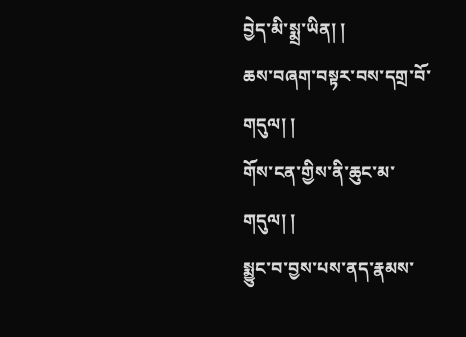བྱེད་མི་སྨྲ་ཡིན། །
ཆས་བཞག་བསྟར་བས་དགྲ་བོ་གདུལ། །
གོས་ངན་གྱིས་ནི་ཆུང་མ་གདུལ། །
སྨྱུང་བ་བྱས་པས་ནད་རྣམས་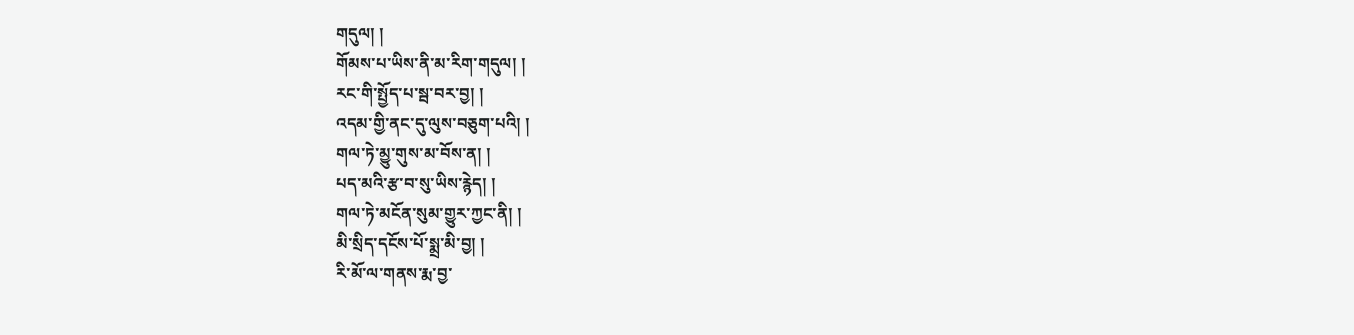གདུལ། །
གོམས་པ་ཡིས་ནི་མ་རིག་གདུལ། །
རང་གི་སྤྱོད་པ་སྦ་བར་བྱ། །
འདམ་གྱི་ནང་དུ་ལུས་བཅུག་པའི། །
གལ་ཏེ་མྱུ་གུས་མ་བོས་ན། །
པད་མའི་རྩ་བ་སུ་ཡིས་རྙེད། །
གལ་ཏེ་མངོན་སུམ་གྱུར་ཀྱང་ནི། །
མི་སྲིད་དངོས་པོ་སྨྲ་མི་བྱ། །
རི་མོ་ལ་གནས་རྨ་བྱ་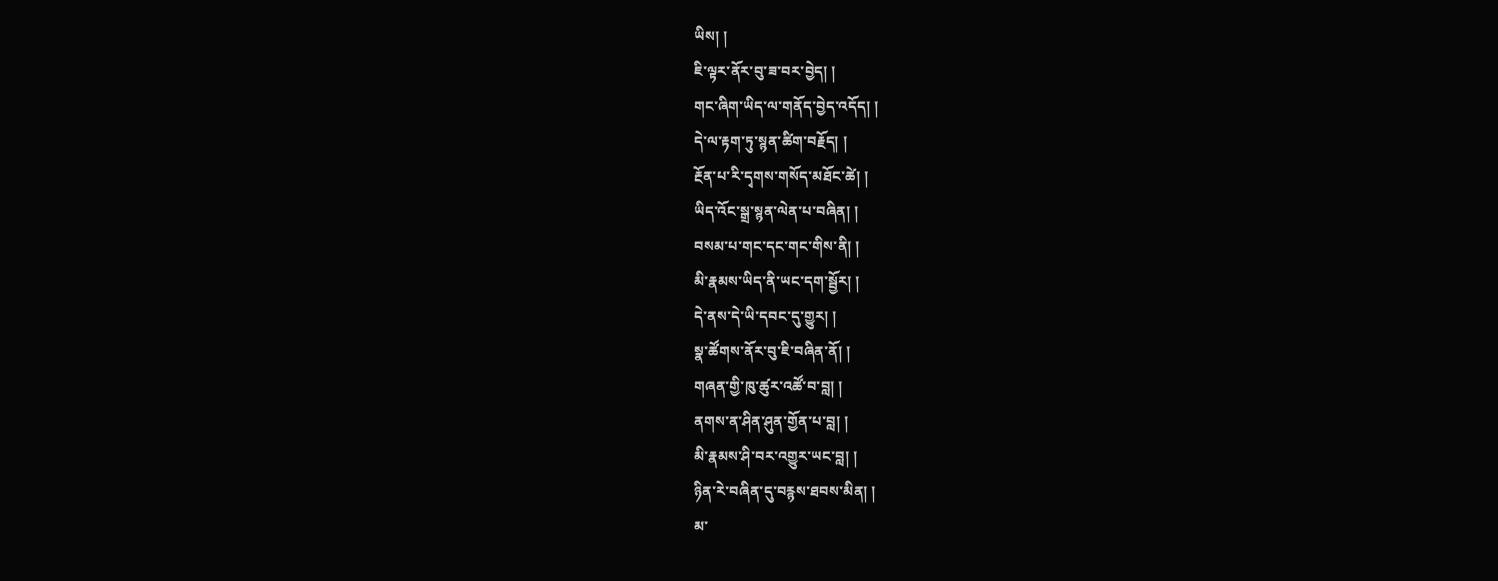ཡིས། །
ཇི་ལྟར་ནོར་བུ་ཟ་བར་བྱེད། །
གང་ཞིག་ཡིད་ལ་གནོད་བྱེད་འདོད། །
དེ་ལ་རྟག་ཏུ་སྙན་ཚིག་བརྗོད། །
རྔོན་པ་རི་དྭགས་གསོད་མཐོང་ཚེ། །
ཡིད་འོང་སྒྲ་སྙན་ལེན་པ་བཞིན། །
བསམ་པ་གང་དང་གང་གིས་ནི། །
མི་རྣམས་ཡིད་ནི་ཡང་དག་སྦྱོར། །
དེ་ནས་དེ་ཡི་དབང་དུ་གྱུར། །
སྣ་ཚོགས་ནོར་བུ་ཇི་བཞིན་ནོ། །
གཞན་གྱི་ཁུ་ཚུར་འཚོ་བ་བླ། །
ནགས་ན་ཤིན་ཤུན་གྱོན་པ་བླ། །
མི་རྣམས་ཤི་བར་འགྱུར་ཡང་བླ། །
ཉིན་རེ་བཞིན་དུ་བརྙས་ཐབས་མིན། །
མ་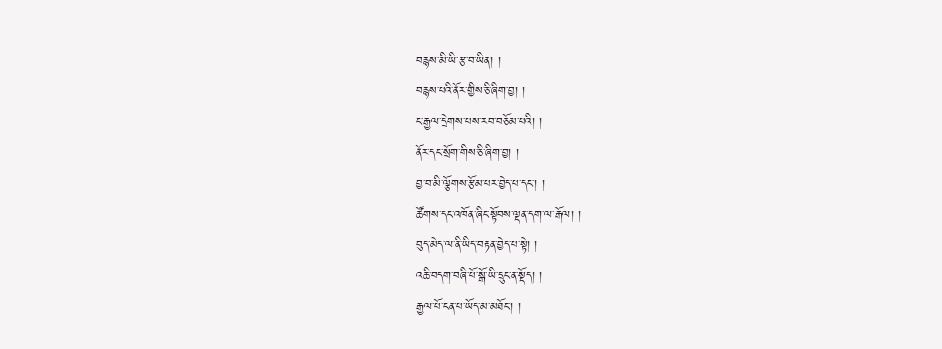བརྙས་མི་ཡི་རྩ་བ་ཡིན། །
བརྙས་པའི་ནོར་གྱིས་ཅི་ཞིག་བྱ། །
ང་རྒྱལ་དྲེགས་པས་རབ་བཅོམ་པའི། །
ནོར་དང་སྲོག་གིས་ཅི་ཞིག་བྱ། །
བྱ་བ་མི་ལྕོགས་རྩོམ་པར་བྱེད་པ་དང་། །
ཚོགས་དང་འཁོན་ཞིང་སྟོབས་ལྡན་དག་ལ་རྒོལ། །
བུད་མེད་ལ་ནི་ཡིད་བརྟན་བྱེད་པ་སྟེ། །
འཆི་བདག་བཞི་པོ་སྒོ་ཡི་དྲུང་ན་སྡོད། །
རྒྱལ་པོ་ངན་པ་ཡོད་མ་མཐོང་། །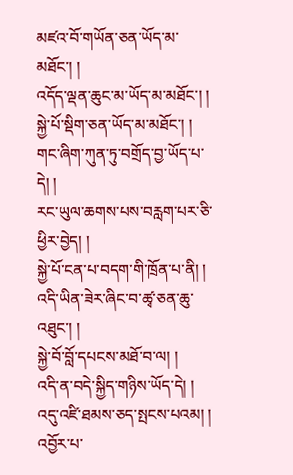མཛའ་བོ་གཡོན་ཅན་ཡོད་མ་མཐོང་། །
འདོད་ལྡན་ཆུང་མ་ཡོད་མ་མཐོང་། །
སྐྱེ་པོ་སྡིག་ཅན་ཡོད་མ་མཐོང་། །
གང་ཞིག་ཀུན་ཏུ་བགྲོད་བྱ་ཡོད་པ་དེ། །
རང་ཡུལ་ཆགས་པས་བརླག་པར་ཅི་ཕྱིར་བྱེད། །
སྐྱེ་པོ་ངན་པ་བདག་གི་ཁྲོན་པ་ནི། །
འདི་ཡིན་ཟེར་ཞིང་བ་ཚྭ་ཅན་ཆུ་འཐུང་། །
སྐྱེ་བོ་བློ་དཔངས་མཐོ་བ་ལ། །
འདི་ན་བདེ་སྐྱིད་གཉིས་ཡོད་དེ། །
འདུ་འཛི་ཐམས་ཅད་སྤངས་པའམ། །
འབྱོར་པ་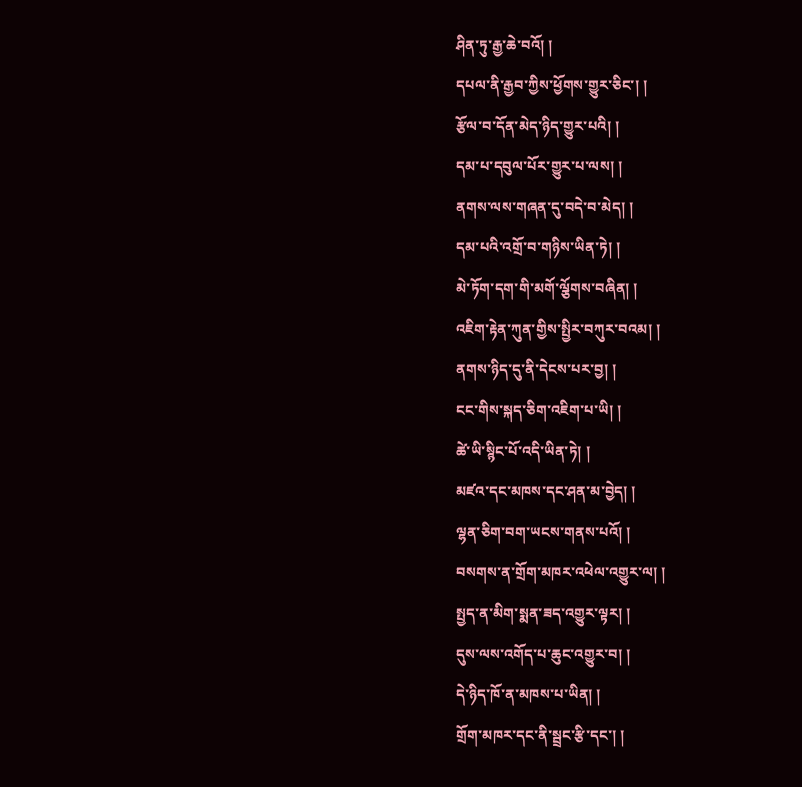ཤིན་ཏུ་རྒྱ་ཆེ་བའོ། །
དཔལ་ནི་རྒྱབ་ཀྱིས་ཕྱོགས་གྱུར་ཅིང་། །
རྩོལ་བ་དོན་མེད་ཉིད་གྱུར་པའི། །
དམ་པ་དབུལ་པོར་གྱུར་པ་ལས། །
ནགས་ལས་གཞན་དུ་བདེ་བ་མེད། །
དམ་པའི་འགྲོ་བ་གཉིས་ཡིན་ཏེ། །
མེ་ཏོག་དག་གི་མགོ་ལྕོགས་བཞིན། །
འཇིག་རྟེན་ཀུན་གྱིས་སྤྱིར་བཀུར་བའམ། །
ནགས་ཉིད་དུ་ནི་དེངས་པར་བྱ། །
ངང་གིས་སྐད་ཅིག་འཇིག་པ་ཡི། །
ཚེ་ཡི་སྙིང་པོ་འདི་ཡིན་ཏེ། །
མཛའ་དང་མཁས་དང་ཤན་མ་བྱེད། །
ལྷན་ཅིག་བག་ཡངས་གནས་པའོ། །
བསགས་ན་གྲོག་མཁར་འཕེལ་འགྱུར་ལ། །
སྤྱད་ན་མིག་སྨན་ཟད་འགྱུར་ལྟར། །
དུས་ལས་འགོད་པ་ཆུང་འགྱུར་བ། །
དེ་ཉིད་ཁོ་ན་མཁས་པ་ཡིན། །
གྲོག་མཁར་དང་ནི་སྦྲང་རྩི་དང་། །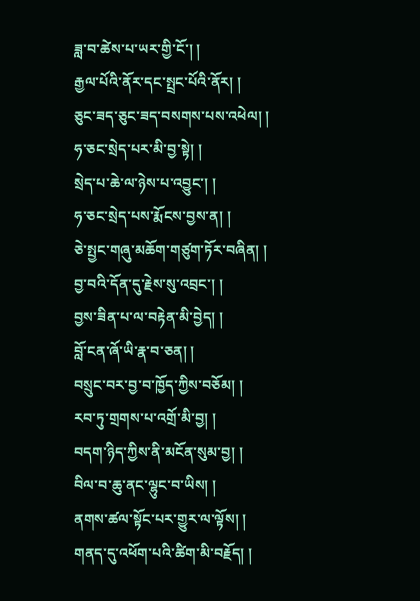ཟླ་བ་ཚེས་པ་ཡར་གྱི་ངོ་། །
རྒྱལ་པོའི་ནོར་དང་སྤྲང་པོའི་ནོར། །
ཅུང་ཟད་ཅུང་ཟད་བསགས་པས་འཕེལ། །
ཧ་ཅང་སྲེད་པར་མི་བྱ་སྟེ། །
སྲེད་པ་ཆེ་ལ་ཉེས་པ་འབྱུང་། །
ཧ་ཅང་སྲེད་པས་རྨོངས་བྱས་ན། །
ཅེ་སྤྱང་གཞུ་མཆོག་གཙུག་ཏོར་བཞིན། །
བྱ་བའི་དོན་དུ་རྗེས་སུ་འབྲང་། །
བྱས་ཟིན་པ་ལ་བརྟེན་མི་བྱེད། །
བློ་ངན་ཞོ་ཡི་རྣ་བ་ཅན། །
བསྲུང་བར་བྱ་བ་ཁྱོད་ཀྱིས་བཅོམ། །
རབ་ཏུ་གྲགས་པ་འགྲོ་མི་བྱ། །
བདག་ཉིད་ཀྱིས་ནི་མངོན་སུམ་བྱ། །
བིལ་བ་ཆུ་ནང་ལྷུང་བ་ཡིས། །
ནགས་ཚལ་སྟོང་པར་གྱུར་ལ་ལྟོས། །
གནད་དུ་འཕོག་པའི་ཚིག་མི་བརྗོད། །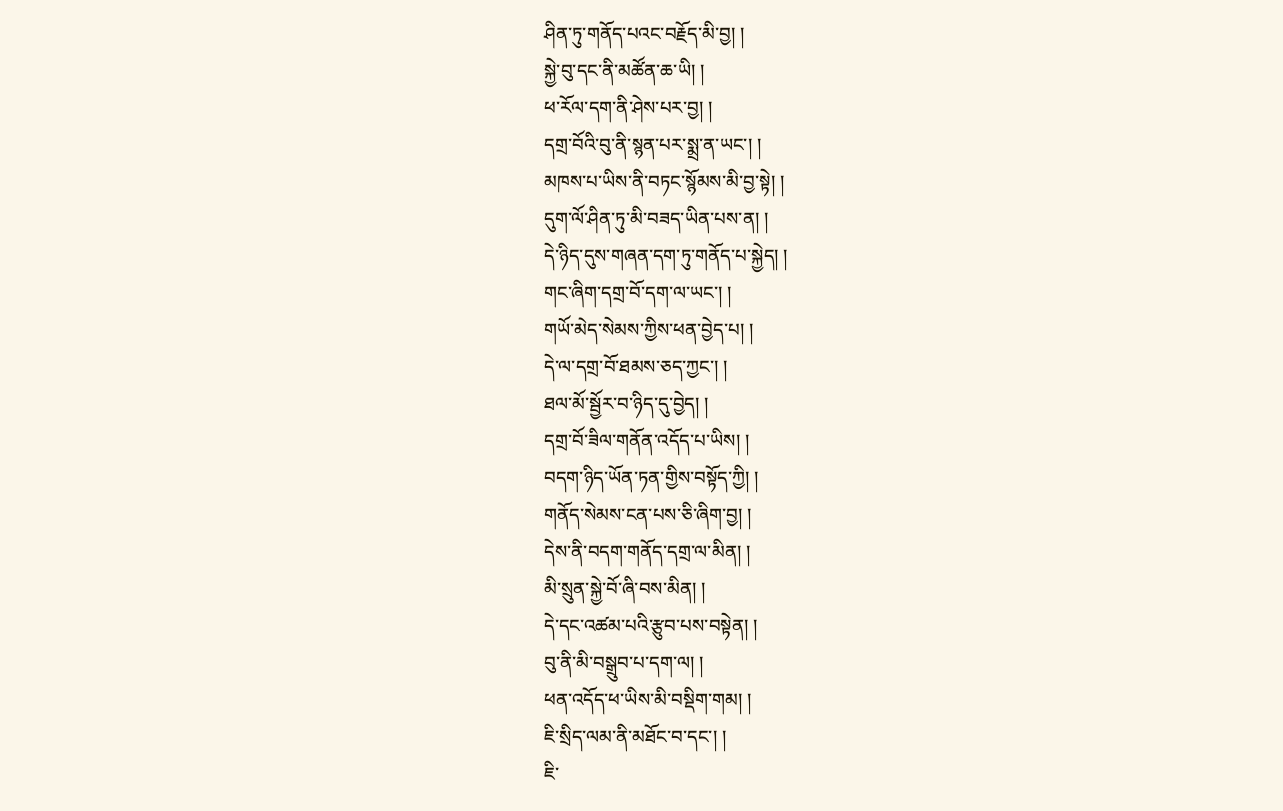ཤིན་ཏུ་གནོད་པའང་བརྗོད་མི་བྱ། །
སྐྱེ་བུ་དང་ནི་མཚོན་ཆ་ཡི། །
ཕ་རོལ་དག་ནི་ཤེས་པར་བྱ། །
དགྲ་བོའི་བུ་ནི་སྙན་པར་སྨྲ་ན་ཡང་། །
མཁས་པ་ཡིས་ནི་བཏང་སྙོམས་མི་བྱ་སྟེ། །
དུག་ལོ་ཤིན་ཏུ་མི་བཟད་ཡིན་པས་ན། །
དེ་ཉིད་དུས་གཞན་དག་ཏུ་གནོད་པ་སྐྱེད། །
གང་ཞིག་དགྲ་བོ་དག་ལ་ཡང་། །
གཡོ་མེད་སེམས་ཀྱིས་ཕན་བྱེད་པ། །
དེ་ལ་དགྲ་བོ་ཐམས་ཅད་ཀྱང་། །
ཐལ་མོ་སྦྱོར་བ་ཉིད་དུ་བྱེད། །
དགྲ་བོ་ཟིལ་གནོན་འདོད་པ་ཡིས། །
བདག་ཉིད་ཡོན་ཏན་གྱིས་བསྟོད་ཀྱི། །
གནོད་སེམས་ངན་པས་ཅི་ཞིག་བྱ། །
དེས་ནི་བདག་གནོད་དགྲ་ལ་མིན། །
མི་སྲུན་སྐྱེ་བོ་ཞི་བས་མིན། །
དེ་དང་འཚམ་པའི་རྩུབ་པས་བསྟེན། །
བུ་ནི་མི་བསྒྲུབ་པ་དག་ལ། །
ཕན་འདོད་ཕ་ཡིས་མི་བསྡིག་གམ། །
ཇི་སྲིད་ལམ་ནི་མཐོང་བ་དང་། །
ཇི་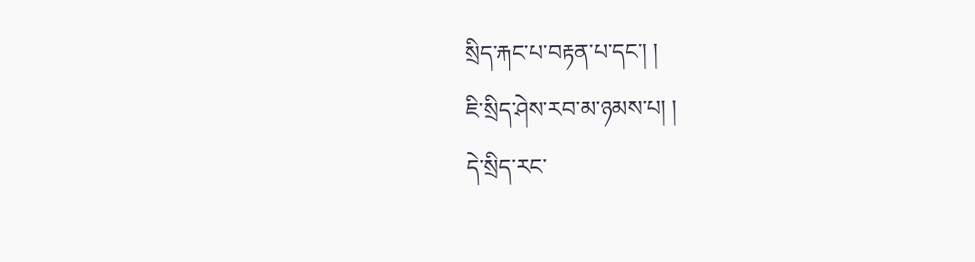སྲིད་རྐང་པ་བརྟན་པ་དང་། །
ཇི་སྲིད་ཤེས་རབ་མ་ཉམས་པ། །
དེ་སྲིད་རང་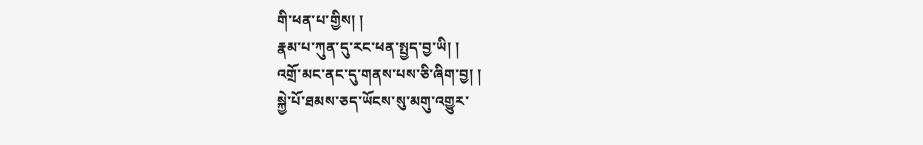གི་ཕན་པ་གྱིས། །
རྣམ་པ་ཀུན་དུ་རང་ཕན་སྤྱད་བྱ་ཡི། །
འགྲོ་མང་ནང་དུ་གནས་པས་ཅི་ཞིག་བྱ། །
སྐྱེ་པོ་ཐམས་ཅད་ཡོངས་སུ་མགུ་འགྱུར་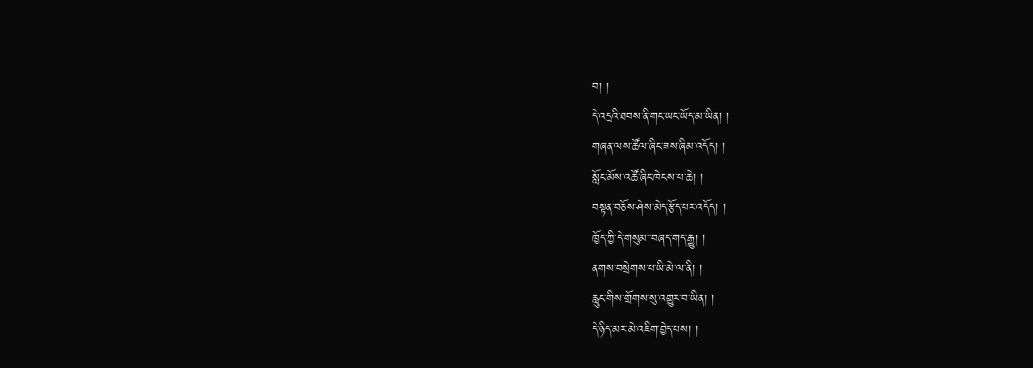བ། །
དེ་འདྲའི་ཐབས་ནི་གང་ཡང་ཡོད་མ་ཡིན། །
གཞན་ལས་ཚོལ་ཞིང་ཟས་ཞིམ་འདོད། །
སློང་མོས་འཚོ་ཞིང་ཁེངས་པ་ཆེ། །
བསྟན་བཅོས་ཤེས་མེད་རྩོད་པར་འདོད། །
ཁྱོད་ཀྱི་དེ་གསུམ་་བཞད་གད་རྒྱུ། །
ནགས་བསྲེགས་པ་ཡི་མེ་ལ་ནི། །
རླུང་གིས་གྲོགས་སུ་འགྱུར་བ་ཡིན། །
དེ་ཉིད་མར་མེ་འཇིག་བྱེད་པས། །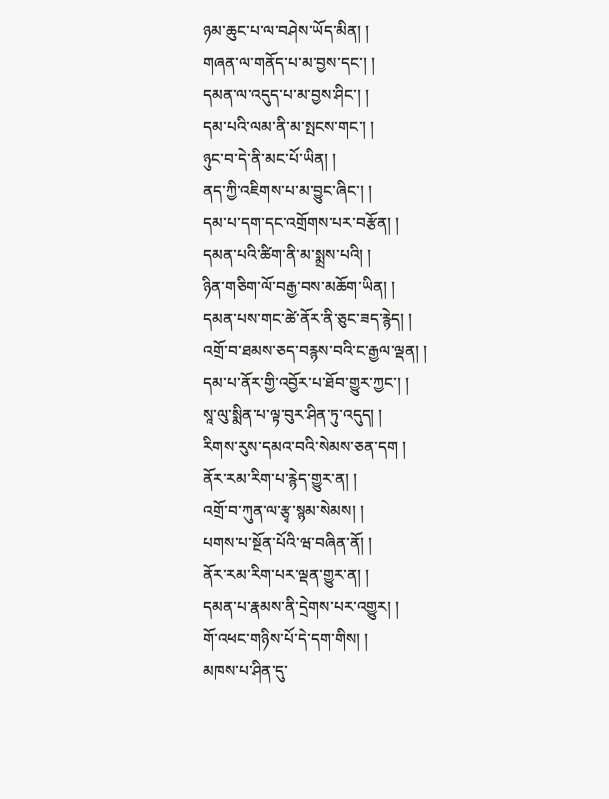ཉམ་ཆུང་པ་ལ་བཤེས་ཡོད་མིན། །
གཞན་ལ་གནོད་པ་མ་བྱས་དང་། །
དམན་ལ་འདུད་པ་མ་བྱས་ཤིང་། །
དམ་པའི་ལམ་ནི་མ་སྤངས་གང་། །
ཉུང་བ་དེ་ནི་མང་པོ་ཡིན། །
ནད་ཀྱི་འཇིགས་པ་མ་བྱུང་ཞིང་། །
དམ་པ་དག་དང་འགྲོགས་པར་བརྩོན། །
དམན་པའི་ཚིག་ནི་མ་སྨྲས་པའི། །
ཉིན་གཅིག་ལོ་བརྒྱ་བས་མཆོག་ཡིན། །
དམན་པས་གང་ཚེ་ནོར་ནི་ཅུང་ཟད་རྙེད། །
འགྲོ་བ་ཐམས་ཅད་བརྙས་བའི་ང་རྒྱལ་ལྡན། །
དམ་པ་ནོར་གྱི་འབྱོར་པ་ཐོབ་གྱུར་ཀྱང་། །
སཱ་ལུ་སྨིན་པ་ལྟ་བུར་ཤིན་ཏུ་འདུད། །
རིགས་རུས་དམའ་བའི་སེམས་ཅན་དག །
ནོར་རམ་རིག་པ་རྙེད་གྱུར་ན། །
འགྲོ་བ་ཀུན་ལ་རྩྭ་སྙམ་སེམས། །
པགས་པ་སྔོན་པོའི་ཝ་བཞིན་ནོ། །
ནོར་རམ་རིག་པར་ལྡན་གྱུར་ན། །
དམན་པ་རྣམས་ནི་དྲེགས་པར་འགྱུར། །
གོ་འཕང་གཉིས་པོ་དེ་དག་གིས། །
མཁས་པ་ཤིན་དུ་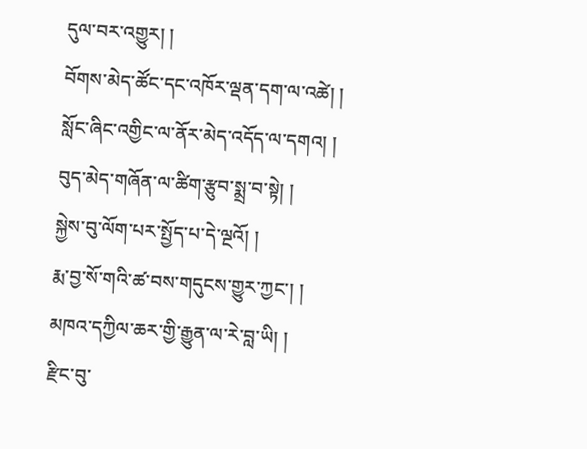དུལ་བར་འགྱུར། །
བོགས་མེད་ཚོང་དང་འཁོར་ལྡན་དག་ལ་འཚེ། །
སློང་ཞིང་འགྱིང་ལ་ནོར་མེད་འདོད་ལ་དགའ། །
བུད་མེད་གཞོན་ལ་ཚིག་རྩུབ་སྨྲ་བ་སྟེ། །
སྐྱེས་བུ་ལོག་པར་སྤྱོད་པ་དེ་ལྔའོ། །
རྨ་བྱ་སོ་གའི་ཚ་བས་གདུངས་གྱུར་ཀྱང་། །
མཁའ་དཀྱིལ་ཆར་གྱི་རྒྱུན་ལ་རེ་བླ་ཡི། །
རྫིང་བུ་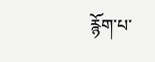རྙོག་པ་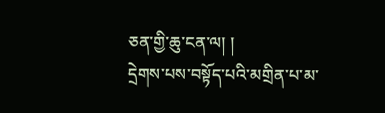ཅན་གྱི་ཆུ་ངན་ལ། །
དྲེགས་པས་བསྟོད་པའི་མགྲིན་པ་མ་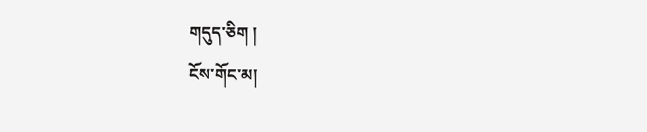གདུད་ཅིག །
ངོས་གོང་མ།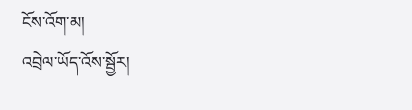ངོས་འོག་མ།
འབྲེལ་ཡོད་འོས་སྦྱོར།